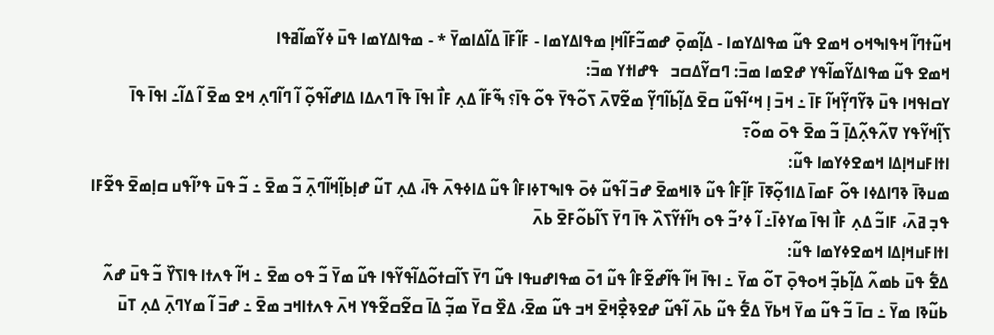ߞߎ߬ߙߣߊ߬ ߞߟߊߒߞߋ ߞߘߐ ߟߎ߬ ߘߟߊߡߌߘߊ - ߡߊ߲߬ߘߋ߲߫ ߝߘߏ߬ߓߊ߬ߞߊ߲ ߘߟߊߡߌߘߊ - ߓߊ߬ߓߊ߫ ߡߊ߬ߡߊߘߌ߫ * - ߘߟߊߡߌߘߊ ߟߎ߫ ߦߌ߬ߘߊ߬ߥߟߊ
ߞߘߐ ߟߎ߬ ߘߟߊߡߌ߬ߘߊ߬ߟߌ ߝߐߘߊ ߘߏ߫: ߣߛߌ߬ߡߛߏ   ߟߝߊߙߌ ߘߏ߫:
ߌߛߊߟߞߊ ߟߎ߫ ߢߌ߬ߣߌ߲߬ߞߊ߬ ߓߊ߫ ߸ ߞߏ߫ ߊ߲ ߞߵߊ߬ߟߎ߬ ߛߐ߫ ߡߊ߲߬ߕߊ߬ߣߌ߲߬ ߘߐ߬ߜߍ߫ ߖߋ߬ߟߌ߫ ߟߋ߬ ߟߊ߫؟ ߒ߬ߓߊ߬ ߡߍ߲ ߓߊ߯ ߊߟߊ߫ ߟߊ߫ ߣߍߡߊ ߡߊߝߊ߬ߟߋ߲߬ ߊ߬ ߣߊ߬ߣߍ߲ ߞߐ ߘߐ߫ ߊ߬ ߡߊ߬߸ ߊߟߊ߫ ߟߊ߫ ߖߊ߲߬ߞߌ߬ߟߌ ߜߍ߬ߟߍ߲߬ߡߊ߲߫ ߏ߬ ߘߐ߫ ߟߋ߫ ߘߋ߬߹
ߊߙߊߓߎߞߊ߲ߡߊ ߞߘߐߦߌߘߊ ߟߎ߬:
ߘߎߢߊ߫ ߢߣߊߡߦߊ ߟߋ߬ ߓߘߊ߫ ߡߊߗߋ߲߬ߧߊ߫ ߓߊ߲߬ߓߊ߮ ߟߎ߬ ߢߊߞߘߐ߫ ߝߏ߫ ߊ߬ߟߎ߬ ߦߋ߫ ߟߊߒߠߦߊߓߊ߮ ߟߎ߬ ߡߊߦߟߍ߫ ߟߊ߫، ߡߍ߲ ߠߎ߬ ߝߊ߲ߕߊ߲߬ߞߊ߬ߣߍ߲߫ ߏ߬ ߘߐ߫ ߸ ߏ߬ ߟߎ߫ ߟߴߊ߬ߟߎ ߛߊ߲ߘߐ߫ ߟߐ߬ߓߊ ߟߏ߲ ߥߍ߫، ߓߊߏ߬ ߡߍ߲ ߓߊ߯ ߊߟߊ߫ ߘߌߦߊ߫߸ ߊ߬ ߦߴߏ߬ ߟߋ ߤߊ߬ߙߌ߬ߖߍ߰ ߟߊ߫ ߣߌ߫ ߖߊ߬ߕߋ߬ߓߐ߫ ߕߍ߫
ߊߙߊߓߎߞߊ߲ߡߊ ߞߘߐߦߌߘߊ ߟߎ߬:
ߡߐ߱ ߟߎ߫ ߕߘߍ߬ ߡߊ߲߬ߕߏ߲߬ ߞߋߟߋ߲߫ ߠߋ߬ ߘߌ߫ ߸ ߊߟߊ߫ ߞߊ߬ ߟߊ߬ߝߐ߬ߓߊ߮ ߟߎ߬ ߗߋ߫ ߘߟߊߝߎߟߊ ߟߎ߬ ߣߌ߫ ߖߊ߬ߛߙߋ߬ߡߊ߬ߟߌ߬ߟߊ ߟߎ߬ ߘߌ߫ ߏ߬ ߟߋ ߘߐ߫ ߸ ߞߊ߬ ߟߍߙߊ ߟߊߖߌ߰ ߏ߬ ߟߎ߫ ߝߍ߬ ߕߎ߬ߢߊ ߘߌ߫ ߸ ߛߊ߫ ߏ߬ ߟߎ߬ ߘߌ߫ ߞߕߌ߫ ߡߐ߱ ߟߎ߬ ߕߍ߫ ߊ߬ߟߎ߬ ߝߐߢߐ߲߯ߞߐ߫ ߞߏ ߟߎ߬ ߘߐ߫، ߡߐ߰ ߛߌ߫ ߘߏ߲߬ ߡߊ߫ ߛߐ߬ߛߐ߬ߟߌ ߞߍ߫ ߟߍߙߊߞߏ ߘߐ߫ ߸ ߝߏ߫ ߊ߬ ߘߌߣߍ߲߫ ߡߍ߲ ߠߎ߫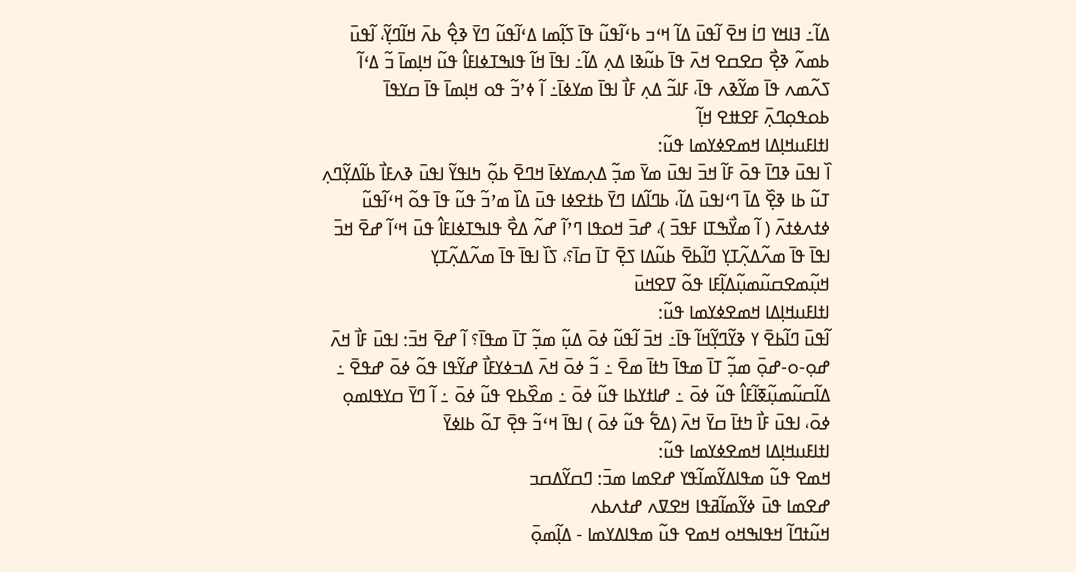ߡߊ߬߸ ߔߊߞߌ ߣߊ߭ ߞߐ߫ ߊ߬ߟߎ߫ ߡߊ߬ ߞߵߏ ߕߵߊ߬ߟߎ߬ ߟߊ߫ ߖߊ߲߬ߘߊ ߡߵߊ߬ߟߎ߬ ߣߌ߫ ߢߐ߲߮ ߕߍ߫ ߞߊ߬ߣߌ߲߬، ߊ߬ߟߎ߫ ߕߘߍ߬ ߢߐ߲߯ ߛߐߛߐ ߞߍ߫ ߟߊ߫ ߕߎ߬ߢߊ ߡߍ߲ ߡߊ߬߸ ߊߟߊ߫ ߞߊ߬ ߟߊߒߠߦߊߓߊ߮ ߟߎ߬ ߞߊ߲ߘߊ߫ ߏ߬ ߡߵߊ߬ ߖߍ߬ߘߍ ߟߊ߫ ߘߌ߬ߢߍ ߟߊ߫، ߓߊߏ߬ ߡߍ߲ ߓߊ߯ ߊߟߊ߫ ߘߌߦߊ߫߸ ߊ߬ ߦߴߏ߬ ߟߋ ߞߊ߲ߘߊ߫ ߟߊ߫ ߛߌߟߊ߫ ߕߋߟߋ߲ߣߍ߲߫ ߓߐߚߐ ߞߊ߲߬
ߊߙߊߓߎߞߊ߲ߡߊ ߞߘߐߦߌߘߊ ߟߎ߬:
ߊ߰ ߊߟߎ߫ ߢߣߊ߫ ߟߋ߫ ߓߊ߬ ߞߏ߫ ߊߟߎ߫ ߘߌ߫ ߘߏ߲߬ ߡߍ߲ߘߌߦߊ߫ ߞߣߐ߫ ߕߋ߲߬ ߤߊߟߌ߬ ߊߟߎ߫ ߢߍߓߊ߯ ߕߊ߬ߡߌ߲߬ߣߍ߲ ߠߎ߬ ߕߊ ߢߐ߲߰ ߡߊ߫ ߣߵߊߟߎ߫ ߡߊ߬، ߕߣߊ߬ߡߊ ߣߌ߫ ߕߙߐߦߊ ߟߎ߫ ߡߊ߰ ߘߴߏ߬ ߟߎ߬ ߟߊ߫ ߟߋ߬ ߞߵߊ߬ߟߎ߬ ߦߙߍߦߙߍ߫ ( ߊ߬ ߘߌ߯ߒߠߊ ߓߟߏ߫ )، ߝߏ߫ ߞߋߟߊ ߣߴߊ߬ ߝߍ߬ ߡߐ߯ ߟߊߒߠߦߊߓߊ߮ ߟߎ߫ ߞߵߊ߬ ߝߐ߫ ߞߏ߫ ߊߟߊ߫ ߟߊ߫ ߘߍ߬ߡߍ߲߬ߠߌ߲ ߣߊ߬ߕߐ߫ ߕߎ߬ߡߊ ߖߐ߲߫ ߠߊ߫ ߛߊ߫؟، ߖߊ߰ ߊߟߊ߫ ߟߊ߫ ߘߍ߬ߡߍ߲߬ߠߌ߲ ߞߎ߲߬ߘߐߛߎ߬ߘߎ߲߬ߡߊ߲߬ߓߊ ߟߋ߬ ߜߐߞߎ߫
ߊߙߊߓߎߞߊ߲ߡߊ ߞߘߐߦߌߘߊ ߟߎ߬:
ߊ߬ߟߎ߫ ߣߊ߬ߕߐ߫ ߌ ߢߌ߬ߣߌ߲߬ߞߊ߬ ߟߊ߫߸ ߞߏ߫ ߊ߬ߟߎ߬ ߦߋ߫ ߡߎ߲߬ ߘߏ߲߬ ߠߊ߫ ߘߟߊ߫؟ ߊ߬ ߝߐ߫ ߞߏ߫: ߊߟߎ߫ ߓߊ߯ ߞߍ߫ ߝߋ߲-ߋ-ߝߋ߲߫ ߘߏ߲߬ ߠߊ߫ ߘߟߊ߫ ߤߙߊ߫ ߘߐ߫ ߸ ߏ߬ ߦߋ߫ ߞߍ߫ ߡߏߦߌߓߊ߯ ߝߌ߬ߟߊ ߟߋ߬ ߦߋ߫ ߝߟߐ߫ ߸ ߡߊ߬ߛߎ߬ߘߎ߲߬ߧߊ߬ߓߊ߮ ߟߎ߬ ߦߋ߫ ߸ ߝߊߙߌߕߊ ߟߎ߬ ߦߋ߫ ߸ ߘߐ߰ߕߐ ߟߎ߬ ߦߋ߫ ߸ ߊ߬ ߣߌ߫ ߛߌߟߊߘߋ߲ ߦߋ߫، ߊߟߎ߫ ߓߊ߯ ߤߙߊ߫ ߛߌ߫ ߞߍ߫ (ߡߐ߱ ߟߎ߬ ߦߋ߫ ) ߊߟߊ߫ ߞߵߏ߬ ߟߐ߲߫ ߠߋ߬ ߕߊߦߌ߫
ߊߙߊߓߎߞߊ߲ߡߊ ߞߘߐߦߌߘߊ ߟߎ߬:
ߞߘߐ ߟߎ߬ ߘߟߊߡߌ߬ߘߊ߬ߟߌ ߝߐߘߊ ߘߏ߫: ߣߛߌ߬ߡߛߏ
ߝߐߘߊ ߟߎ߫ ߦߌ߬ߘߊ߬ߥߟߊ ߞߐߜߍ ߝߙߍߕߍ
ߞߎ߬ߙߣߊ߬ ߞߟߊߒߞߋ ߞߘߐ ߟߎ߬ ߘߟߊߡߌߘߊ - ߡߊ߲߬ߘߋ߲߫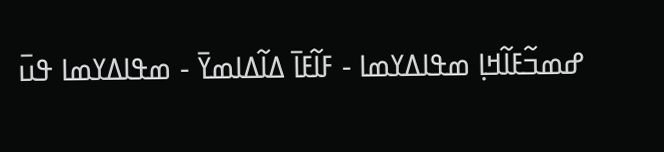ߝߘߏ߬ߓߊ߬ߞߊ߲ ߘߟߊߡߌߘߊ - ߓߊ߬ߓߊ߫ ߡߊ߬ߡߊߘߌ߫ - ߘߟߊߡߌߘߊ ߟߎ߫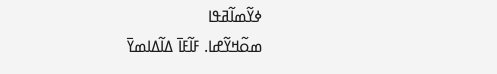ߦߌ߬ߘߊ߬ߥߟߊ
ߘߋ߬ߞߌ߬ߝߊ. ߓߊ߬ߓߊ߫ ߡߊ߬ߡߊߘߌ߫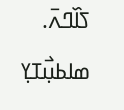ߖߊ߰ߣߍ߫.
ߘߊߕߎ߲߯ߠߌ߲